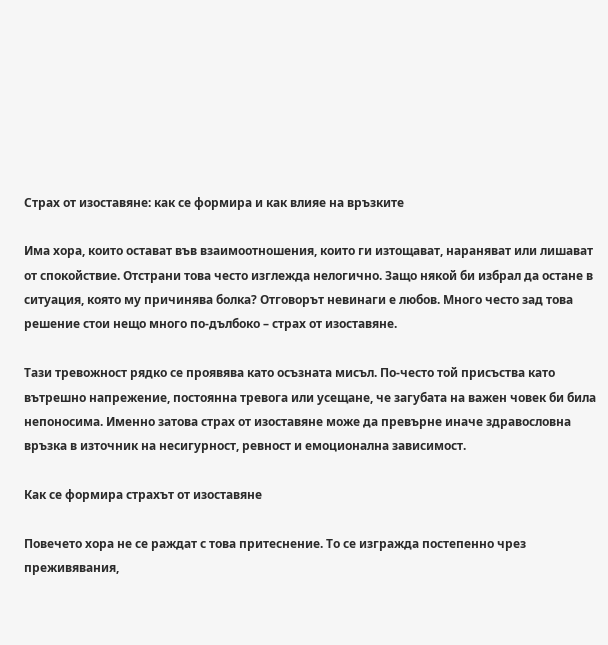Страх от изоставяне: как се формира и как влияе на връзките

Има хора, които остават във взаимоотношения, които ги изтощават, нараняват или лишават от спокойствие. Отстрани това често изглежда нелогично. Защо някой би избрал да остане в ситуация, която му причинява болка? Отговорът невинаги е любов. Много често зад това решение стои нещо много по-дълбоко – страх от изоставяне.

Тази тревожност рядко се проявява като осъзната мисъл. По-често той присъства като вътрешно напрежение, постоянна тревога или усещане, че загубата на важен човек би била непоносима. Именно затова страх от изоставяне може да превърне иначе здравословна връзка в източник на несигурност, ревност и емоционална зависимост.

Как се формира страхът от изоставяне

Повечето хора не се раждат с това притеснение. То се изгражда постепенно чрез преживявания,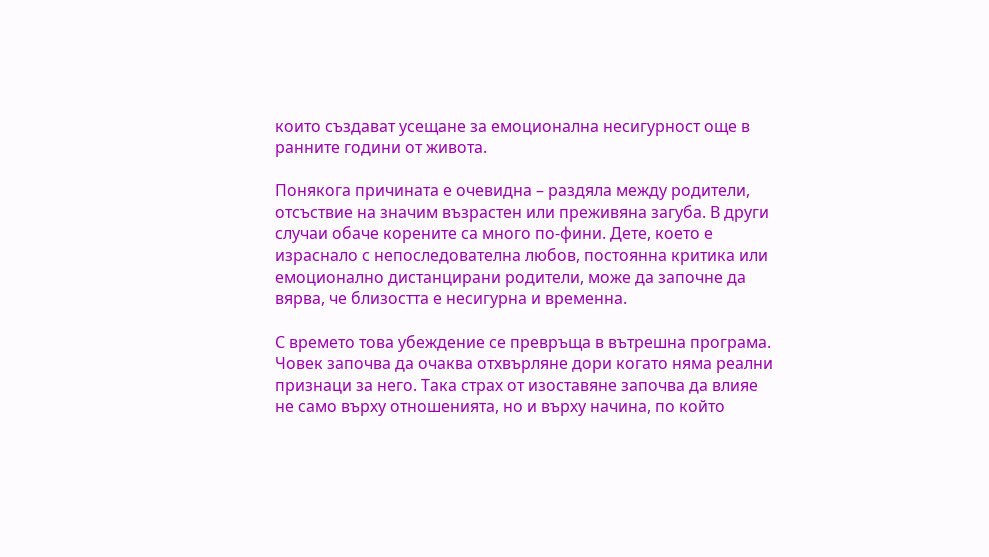които създават усещане за емоционална несигурност още в ранните години от живота.

Понякога причината е очевидна – раздяла между родители, отсъствие на значим възрастен или преживяна загуба. В други случаи обаче корените са много по-фини. Дете, което е израснало с непоследователна любов, постоянна критика или емоционално дистанцирани родители, може да започне да вярва, че близостта е несигурна и временна.

С времето това убеждение се превръща в вътрешна програма. Човек започва да очаква отхвърляне дори когато няма реални признаци за него. Така страх от изоставяне започва да влияе не само върху отношенията, но и върху начина, по който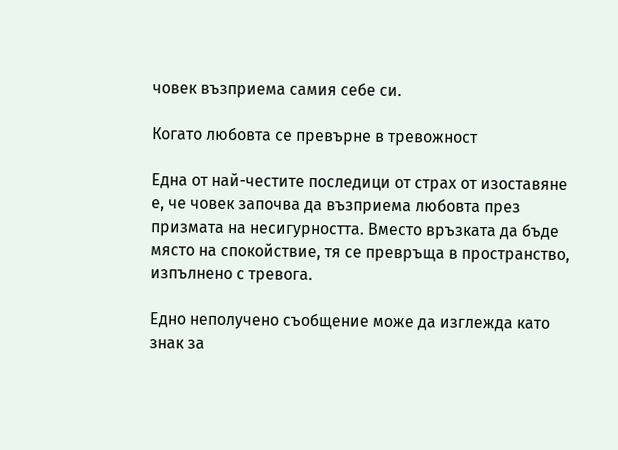човек възприема самия себе си.

Когато любовта се превърне в тревожност

Една от най-честите последици от страх от изоставяне е, че човек започва да възприема любовта през призмата на несигурността. Вместо връзката да бъде място на спокойствие, тя се превръща в пространство, изпълнено с тревога.

Едно неполучено съобщение може да изглежда като знак за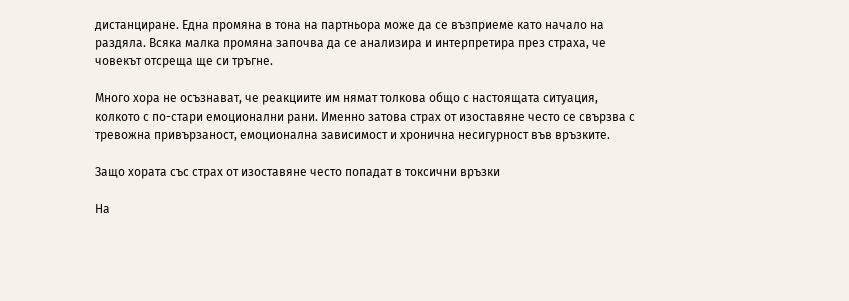дистанциране. Една промяна в тона на партньора може да се възприеме като начало на раздяла. Всяка малка промяна започва да се анализира и интерпретира през страха, че човекът отсреща ще си тръгне.

Много хора не осъзнават, че реакциите им нямат толкова общо с настоящата ситуация, колкото с по-стари емоционални рани. Именно затова страх от изоставяне често се свързва с тревожна привързаност, емоционална зависимост и хронична несигурност във връзките.

Защо хората със страх от изоставяне често попадат в токсични връзки

На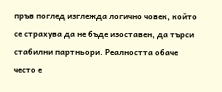пръв поглед изглежда логично човек, който се страхува да не бъде изоставен, да търси стабилни партньори. Реалността обаче често е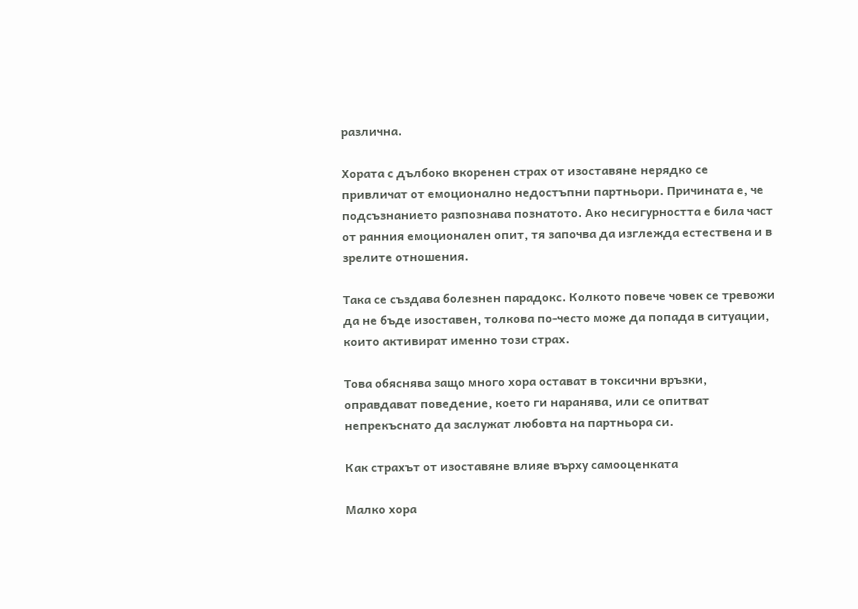различна.

Хората с дълбоко вкоренен страх от изоставяне нерядко се привличат от емоционално недостъпни партньори. Причината е, че подсъзнанието разпознава познатото. Ако несигурността е била част от ранния емоционален опит, тя започва да изглежда естествена и в зрелите отношения.

Така се създава болезнен парадокс. Колкото повече човек се тревожи да не бъде изоставен, толкова по-често може да попада в ситуации, които активират именно този страх.

Това обяснява защо много хора остават в токсични връзки, оправдават поведение, което ги наранява, или се опитват непрекъснато да заслужат любовта на партньора си.

Как страхът от изоставяне влияе върху самооценката

Малко хора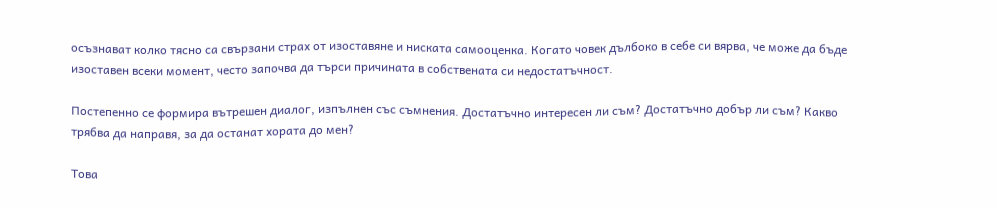осъзнават колко тясно са свързани страх от изоставяне и ниската самооценка. Когато човек дълбоко в себе си вярва, че може да бъде изоставен всеки момент, често започва да търси причината в собствената си недостатъчност.

Постепенно се формира вътрешен диалог, изпълнен със съмнения. Достатъчно интересен ли съм? Достатъчно добър ли съм? Какво трябва да направя, за да останат хората до мен?

Това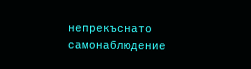непрекъснато самонаблюдение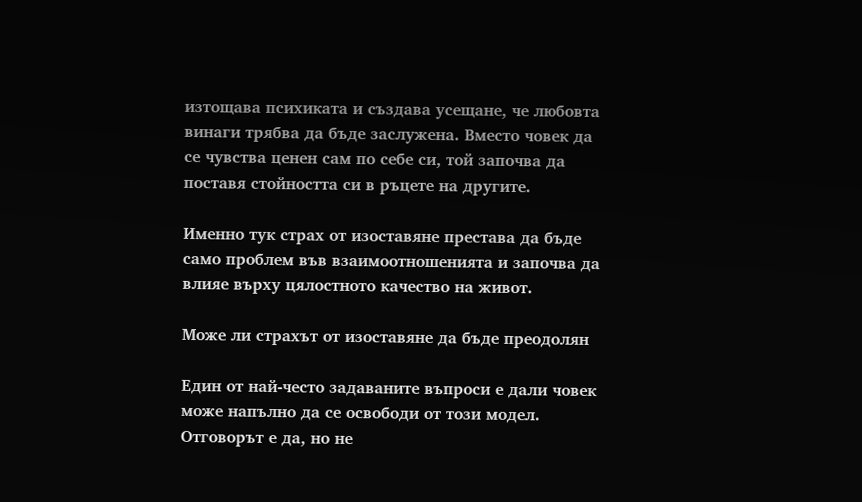изтощава психиката и създава усещане, че любовта винаги трябва да бъде заслужена. Вместо човек да се чувства ценен сам по себе си, той започва да поставя стойността си в ръцете на другите.

Именно тук страх от изоставяне престава да бъде само проблем във взаимоотношенията и започва да влияе върху цялостното качество на живот.

Може ли страхът от изоставяне да бъде преодолян

Един от най-често задаваните въпроси е дали човек може напълно да се освободи от този модел. Отговорът е да, но не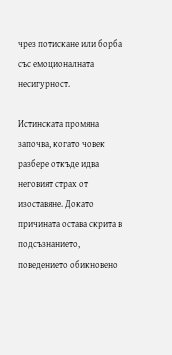чрез потискане или борба със емоционалната несигурност.

Истинската промяна започва, когато човек разбере откъде идва неговият страх от изоставяне. Докато причината остава скрита в подсъзнанието, поведението обикновено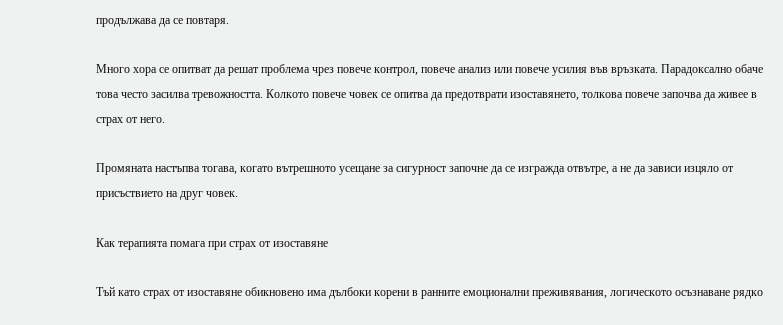продължава да се повтаря.

Много хора се опитват да решат проблема чрез повече контрол, повече анализ или повече усилия във връзката. Парадоксално обаче това често засилва тревожността. Колкото повече човек се опитва да предотврати изоставянето, толкова повече започва да живее в страх от него.

Промяната настъпва тогава, когато вътрешното усещане за сигурност започне да се изгражда отвътре, а не да зависи изцяло от присъствието на друг човек.

Как терапията помага при страх от изоставяне

Тъй като страх от изоставяне обикновено има дълбоки корени в ранните емоционални преживявания, логическото осъзнаване рядко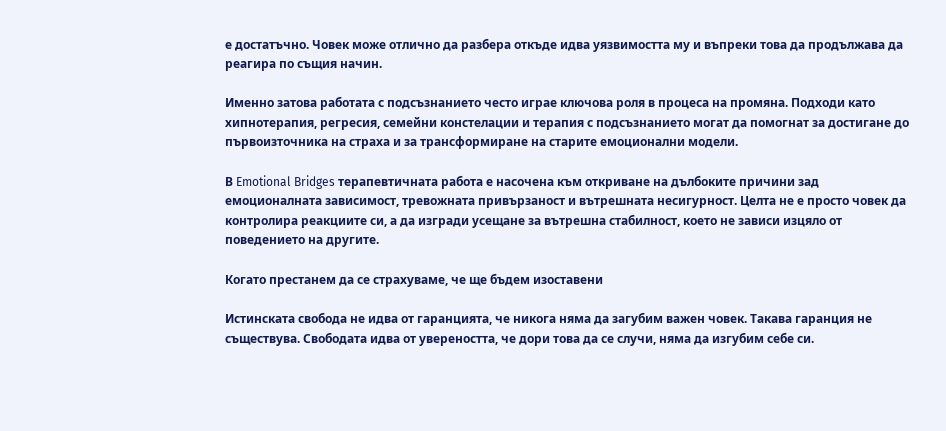е достатъчно. Човек може отлично да разбера откъде идва уязвимостта му и въпреки това да продължава да реагира по същия начин.

Именно затова работата с подсъзнанието често играе ключова роля в процеса на промяна. Подходи като хипнотерапия, регресия, семейни констелации и терапия с подсъзнанието могат да помогнат за достигане до първоизточника на страха и за трансформиране на старите емоционални модели.

В Emotional Bridges терапевтичната работа е насочена към откриване на дълбоките причини зад емоционалната зависимост, тревожната привързаност и вътрешната несигурност. Целта не е просто човек да контролира реакциите си, а да изгради усещане за вътрешна стабилност, което не зависи изцяло от поведението на другите.

Когато престанем да се страхуваме, че ще бъдем изоставени

Истинската свобода не идва от гаранцията, че никога няма да загубим важен човек. Такава гаранция не съществува. Свободата идва от увереността, че дори това да се случи, няма да изгубим себе си.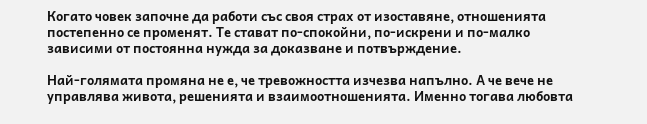Когато човек започне да работи със своя страх от изоставяне, отношенията постепенно се променят. Те стават по-спокойни, по-искрени и по-малко зависими от постоянна нужда за доказване и потвърждение.

Най-голямата промяна не е, че тревожността изчезва напълно. А че вече не управлява живота, решенията и взаимоотношенията. Именно тогава любовта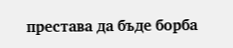престава да бъде борба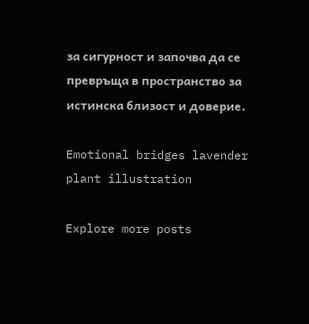за сигурност и започва да се превръща в пространство за истинска близост и доверие.

Emotional bridges lavender plant illustration

Explore more posts